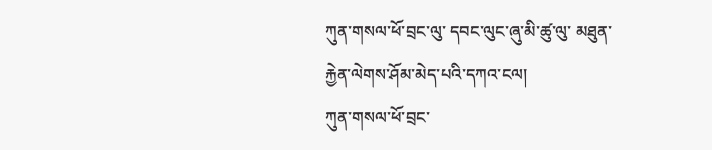ཀུན་གསལ་ཕོ་བྲང་ལུ་ དབང་ལུང་ཞུ་མི་ཚུ་ལུ་ མཐུན་རྐྱེན་ལེགས་ཤོམ་མེད་པའི་དཀའ་ངལ།
ཀུན་གསལ་ཕོ་བྲང་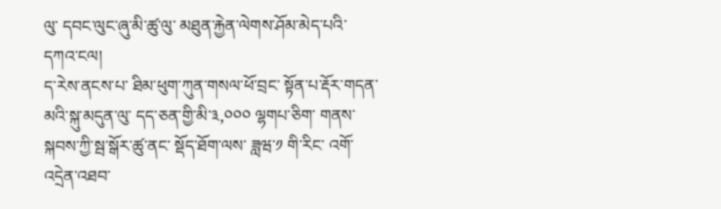ལུ་ དབང་ལུང་ཞུ་མི་ཚུ་ལུ་ མཐུན་རྐྱེན་ལེགས་ཤོམ་མེད་པའི་དཀའ་ངལ།
ད་རེས་ནངས་པ་ ཐིམ་ཕུག་ཀུན་གསལ་ཕོ་བྲང་ སྟོན་པ་རྡོར་གདན་མའི་སྐུ་མདུན་ལུ་ དད་ཅན་གྱི་མི་༣,༠༠༠ ལྷགཔ་ཅིག་ གནས་སྐབས་ཀྱི་སྦ་སྒོར་ཚུ་ནང་ སྡོད་ཐོག་ལས་ ཟླཝ་༡ གི་རིང་ འགོ་འདྲེན་འཐབ་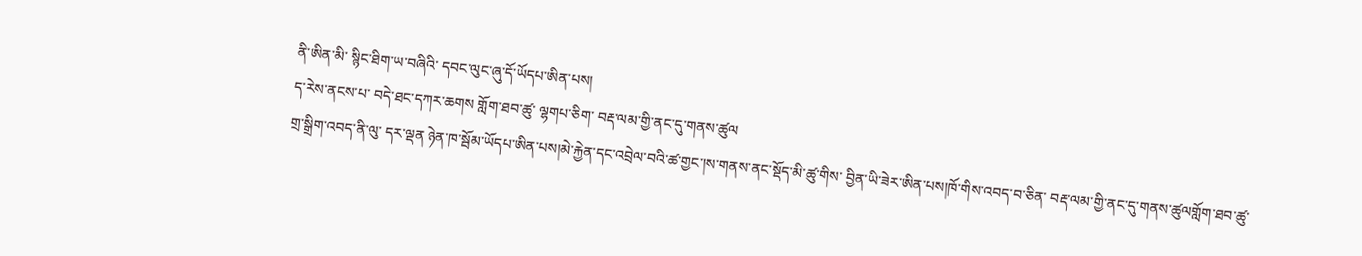ནི་ཨིན་མི་ སྙིང་ཐིག་ཡ་བཞིའི་ དབང་ལུང་ཞུ་དོ་ཡོདཔ་ཨིན་པས།
ད་རེས་ནངས་པ་ བདེ་ཐང་དཀར་ཆགས གློག་ཐབ་ཚུ་ ལྷགཔ་ཅིག་ བརྡ་ལམ་གྱི་ནང་དུ་གནས་ཚུལ
གྲ་སྒྲིག་འབད་ནི་ལུ་ དར་ལྡན ཉེན་ཁ་སྦོམ་ཡོདཔ་ཨིན་པས།མེ་རྐྱེན་དང་འབྲེལ་བའི་ཚ་གྱང་།ས་གནས་ནང་སྡོད་མི་ཚུ་གིས་ བྱིན་ཡི་ཟེར་ཨིན་པས།ཁོ་གིས་འབད་བ་ཅིན་ བརྡ་ལམ་གྱི་ནང་དུ་གནས་ཚུལགློག་ཐབ་ཚུ་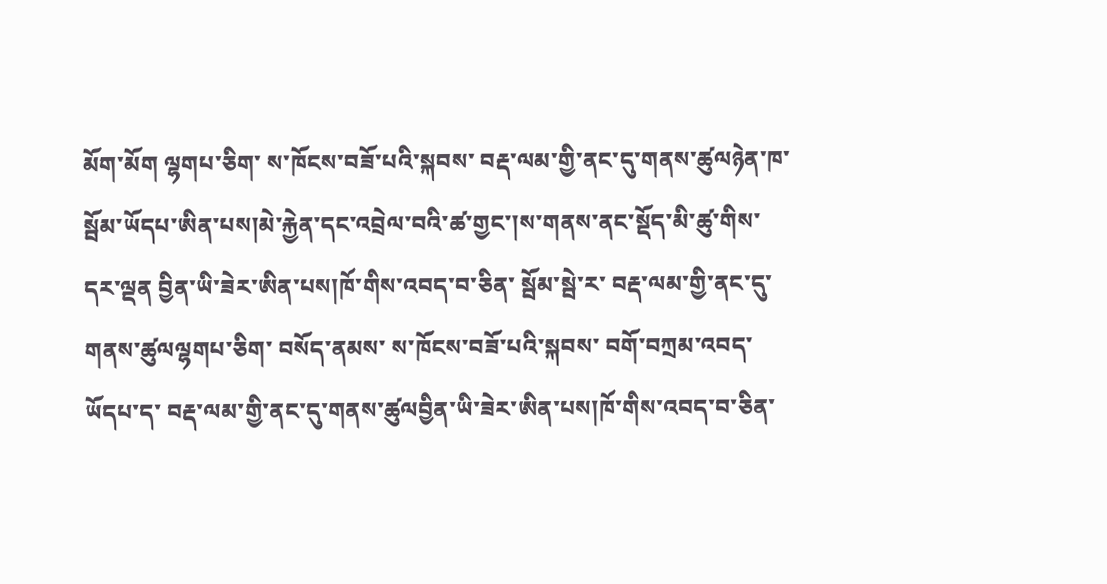མོག་མོག ལྷགཔ་ཅིག་ ས་ཁོངས་བཟོ་པའི་སྐབས་ བརྡ་ལམ་གྱི་ནང་དུ་གནས་ཚུལཉེན་ཁ་སྦོམ་ཡོདཔ་ཨིན་པས།མེ་རྐྱེན་དང་འབྲེལ་བའི་ཚ་གྱང་།ས་གནས་ནང་སྡོད་མི་ཚུ་གིས་ དར་ལྡན བྱིན་ཡི་ཟེར་ཨིན་པས།ཁོ་གིས་འབད་བ་ཅིན་ སྦོམ་སྦེ་ར་ བརྡ་ལམ་གྱི་ནང་དུ་གནས་ཚུལལྷགཔ་ཅིག་ བསོད་ནམས་ ས་ཁོངས་བཟོ་པའི་སྐབས་ བགོ་བཀྲམ་འབད་ཡོདཔ་ད་ བརྡ་ལམ་གྱི་ནང་དུ་གནས་ཚུལབྱིན་ཡི་ཟེར་ཨིན་པས།ཁོ་གིས་འབད་བ་ཅིན་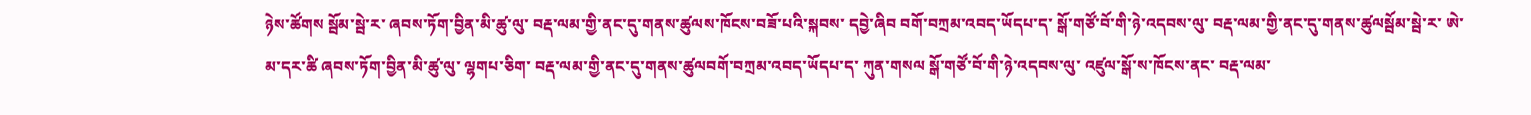ཉེས་ཚོགས སྦོམ་སྦེ་ར་ ཞབས་ཏོག་བྱིན་མི་ཚུ་ལུ་ བརྡ་ལམ་གྱི་ནང་དུ་གནས་ཚུལས་ཁོངས་བཟོ་པའི་སྐབས་ དབྱེ་ཞིབ བགོ་བཀྲམ་འབད་ཡོདཔ་ད་ སྒོ་གཙོ་བོ་གི་ཉེ་འདབས་ལུ་ བརྡ་ལམ་གྱི་ནང་དུ་གནས་ཚུལསྦོམ་སྦེ་ར་ ཨེ་མ་དར་ཚི ཞབས་ཏོག་བྱིན་མི་ཚུ་ལུ་ ལྷགཔ་ཅིག་ བརྡ་ལམ་གྱི་ནང་དུ་གནས་ཚུལབགོ་བཀྲམ་འབད་ཡོདཔ་ད་ ཀུན་གསལ སྒོ་གཙོ་བོ་གི་ཉེ་འདབས་ལུ་ འཛུལ་སྒོ་ས་ཁོངས་ནང་ བརྡ་ལམ་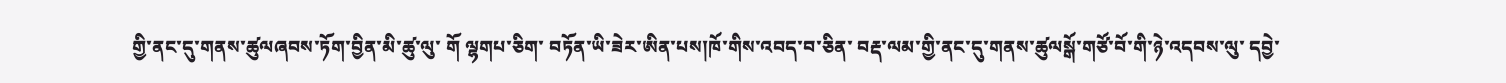གྱི་ནང་དུ་གནས་ཚུལཞབས་ཏོག་བྱིན་མི་ཚུ་ལུ་ གོ ལྷགཔ་ཅིག་ བཏོན་ཡི་ཟེར་ཨིན་པས།ཁོ་གིས་འབད་བ་ཅིན་ བརྡ་ལམ་གྱི་ནང་དུ་གནས་ཚུལསྒོ་གཙོ་བོ་གི་ཉེ་འདབས་ལུ་ དབྱེ་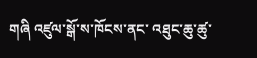གཞི འཛུལ་སྒོ་ས་ཁོངས་ནང་ འཐུང་ཆུ་ཚུ་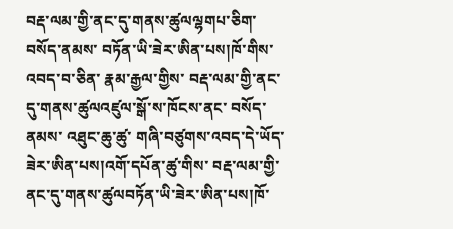བརྡ་ལམ་གྱི་ནང་དུ་གནས་ཚུལལྷགཔ་ཅིག་ བསོད་ནམས་ བཏོན་ཡི་ཟེར་ཨིན་པས།ཁོ་གིས་འབད་བ་ཅིན་ རྣམ་རྒྱལ་གྱིས་ བརྡ་ལམ་གྱི་ནང་དུ་གནས་ཚུལའཛུལ་སྒོ་ས་ཁོངས་ནང་ བསོད་ནམས་ འཐུང་ཆུ་ཚུ་ གཞི་བཙུགས་འབད་དེ་ཡོད་ཟེར་ཨིན་པས།འགོ་དཔོན་ཚུ་གིས་ བརྡ་ལམ་གྱི་ནང་དུ་གནས་ཚུལབཏོན་ཡི་ཟེར་ཨིན་པས།ཁོ་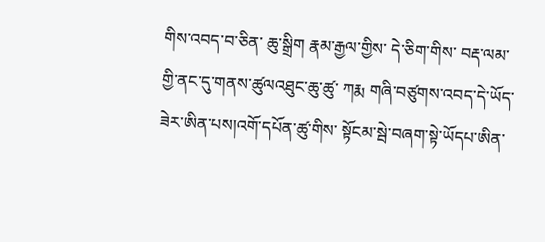གིས་འབད་བ་ཅིན་ ཆུ་སྒྲིག རྣམ་རྒྱལ་གྱིས་ དེ་ཅིག་གིས་ བརྡ་ལམ་གྱི་ནང་དུ་གནས་ཚུལའཐུང་ཆུ་ཚུ་ ཀརྨ གཞི་བཙུགས་འབད་དེ་ཡོད་ཟེར་ཨིན་པས།འགོ་དཔོན་ཚུ་གིས་ སྟོངམ་སྦེ་བཞག་སྟེ་ཡོདཔ་ཨིན་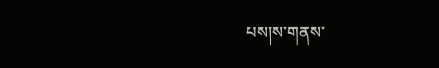པས།ས་གནས་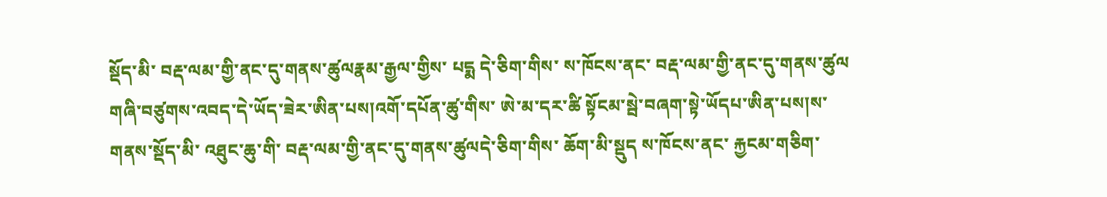སྡོད་མི་ བརྡ་ལམ་གྱི་ནང་དུ་གནས་ཚུལརྣམ་རྒྱལ་གྱིས་ པདྨ དེ་ཅིག་གིས་ ས་ཁོངས་ནང་ བརྡ་ལམ་གྱི་ནང་དུ་གནས་ཚུལ
གཞི་བཙུགས་འབད་དེ་ཡོད་ཟེར་ཨིན་པས།འགོ་དཔོན་ཚུ་གིས་ ཨེ་མ་དར་ཚི སྟོངམ་སྦེ་བཞག་སྟེ་ཡོདཔ་ཨིན་པས།ས་གནས་སྡོད་མི་ འཐུང་ཆུ་གི་ བརྡ་ལམ་གྱི་ནང་དུ་གནས་ཚུལདེ་ཅིག་གིས་ ཆོག་མི་སྡུད ས་ཁོངས་ནང་ རྐྱངམ་གཅིག་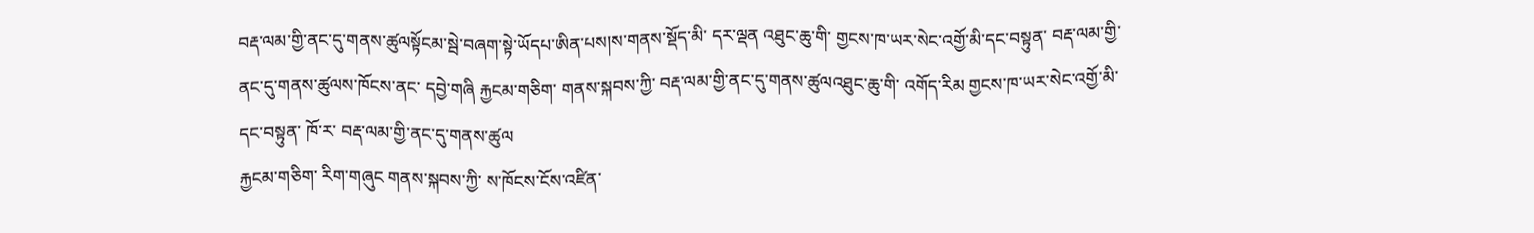བརྡ་ལམ་གྱི་ནང་དུ་གནས་ཚུལསྟོངམ་སྦེ་བཞག་སྟེ་ཡོདཔ་ཨིན་པས།ས་གནས་སྡོད་མི་ དར་ལྡན འཐུང་ཆུ་གི་ གྱངས་ཁ་ཡར་སེང་འགྱོ་མི་དང་བསྟུན་ བརྡ་ལམ་གྱི་ནང་དུ་གནས་ཚུལས་ཁོངས་ནང་ དབྱེ་གཞི རྐྱངམ་གཅིག་ གནས་སྐབས་ཀྱི་ བརྡ་ལམ་གྱི་ནང་དུ་གནས་ཚུལའཐུང་ཆུ་གི་ འགོད་རིམ གྱངས་ཁ་ཡར་སེང་འགྱོ་མི་དང་བསྟུན་ ཁོ་ར་ བརྡ་ལམ་གྱི་ནང་དུ་གནས་ཚུལ
རྐྱངམ་གཅིག་ རིག་གཞུང གནས་སྐབས་ཀྱི་ ས་ཁོངས་ངོས་འཛིན་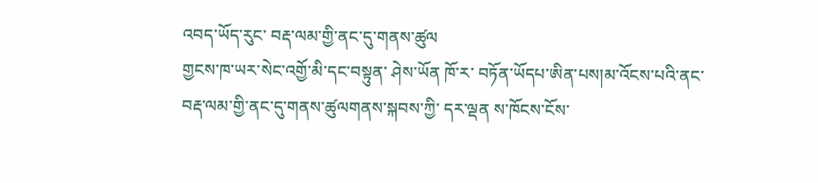འབད་ཡོད་རུང་ བརྡ་ལམ་གྱི་ནང་དུ་གནས་ཚུལ
གྱངས་ཁ་ཡར་སེང་འགྱོ་མི་དང་བསྟུན་ ཤེས་ཡོན ཁོ་ར་ བཏོན་ཡོདཔ་ཨིན་པས།མ་འོངས་པའི་ནང་ བརྡ་ལམ་གྱི་ནང་དུ་གནས་ཚུལགནས་སྐབས་ཀྱི་ དར་ལྡན ས་ཁོངས་ངོས་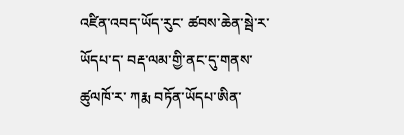འཛིན་འབད་ཡོད་རུང་ ཚབས་ཆེན་སྦེ་ར་ཡོདཔ་ད་ བརྡ་ལམ་གྱི་ནང་དུ་གནས་ཚུལཁོ་ར་ ཀརྨ བཏོན་ཡོདཔ་ཨིན་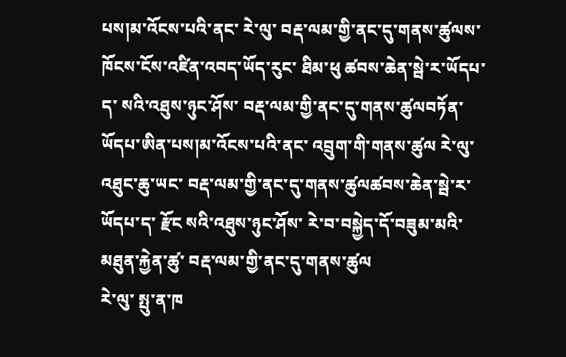པས།མ་འོངས་པའི་ནང་ རེ་ལུ་ བརྡ་ལམ་གྱི་ནང་དུ་གནས་ཚུལས་ཁོངས་ངོས་འཛིན་འབད་ཡོད་རུང་ ཐིམ་ཕུ ཚབས་ཆེན་སྦེ་ར་ཡོདཔ་ད་ སའི་འཐུས་ཉུང་ཤོས་ བརྡ་ལམ་གྱི་ནང་དུ་གནས་ཚུལབཏོན་ཡོདཔ་ཨིན་པས།མ་འོངས་པའི་ནང་ འབྲུག་གི་གནས་ཚུལ རེ་ལུ་ འཐུང་ཆུ་ཡང་ བརྡ་ལམ་གྱི་ནང་དུ་གནས་ཚུལཚབས་ཆེན་སྦེ་ར་ཡོདཔ་ད་ རྫོང སའི་འཐུས་ཉུང་ཤོས་ རེ་བ་བསྐྱེད་དོ་བཟུམ་མའི་མཐུན་རྐྱེན་ཚུ་ བརྡ་ལམ་གྱི་ནང་དུ་གནས་ཚུལ
རེ་ལུ་ སྤུ་ན་ཁ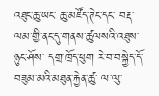འཐུང་ཆུ་ཡང་ ཆུ་མཛོད་ཊེང་དང་ བརྡ་ལམ་གྱི་ནང་དུ་གནས་ཚུལསའི་འཐུས་ཉུང་ཤོས་ དགྲ་ཁྲོད་ཕུག རེ་བ་བསྐྱེད་དོ་བཟུམ་མའི་མཐུན་རྐྱེན་ཚུ་ ལ་ལུ་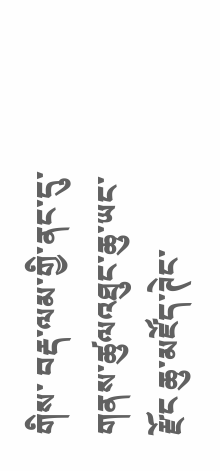གིས་ བརྡ་ལམ་གྱི་ནང་དུ་གནས་ཚུལའཐུང་ཆུ་ཡང་ རྫོང ཆུ་མཛོད་ཊེང་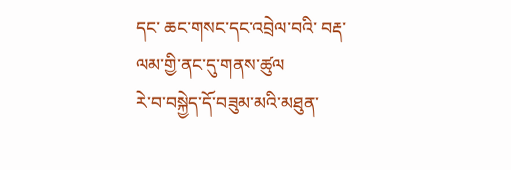དང་ ཆང་གསང་དང་འབྲེལ་བའི་ བརྡ་ལམ་གྱི་ནང་དུ་གནས་ཚུལ
རེ་བ་བསྐྱེད་དོ་བཟུམ་མའི་མཐུན་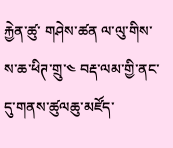རྐྱེན་ཚུ་ གཤེས་ཚན ལ་ལུ་གིས་ ས་ཆ་ཕིཊ་གྲུ་༤ བརྡ་ལམ་གྱི་ནང་དུ་གནས་ཚུལཆུ་མཛོད་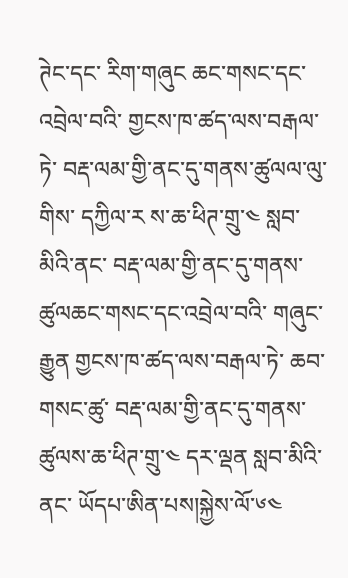ཊེང་དང་ རིག་གཞུང ཆང་གསང་དང་འབྲེལ་བའི་ གྱངས་ཁ་ཚད་ལས་བརྒལ་ཏེ་ བརྡ་ལམ་གྱི་ནང་དུ་གནས་ཚུལལ་ལུ་གིས་ དཀྱིལ་ར ས་ཆ་ཕིཊ་གྲུ་༤ སླབ་མིའི་ནང་ བརྡ་ལམ་གྱི་ནང་དུ་གནས་ཚུལཆང་གསང་དང་འབྲེལ་བའི་ གཞུང་རྒྱུན གྱངས་ཁ་ཚད་ལས་བརྒལ་ཏེ་ ཆབ་གསང་ཚུ་ བརྡ་ལམ་གྱི་ནང་དུ་གནས་ཚུལས་ཆ་ཕིཊ་གྲུ་༤ དར་ལྡན སླབ་མིའི་ནང་ ཡོདཔ་ཨིན་པས།སྐྱེས་ལོ་༦༤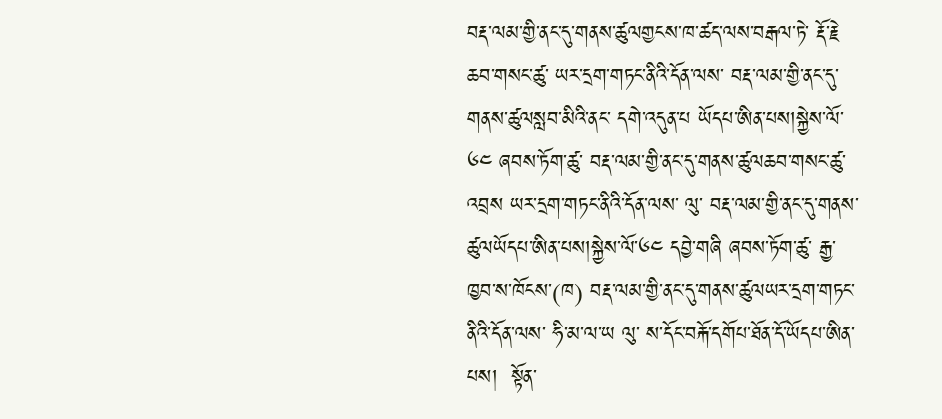བརྡ་ལམ་གྱི་ནང་དུ་གནས་ཚུལགྱངས་ཁ་ཚད་ལས་བརྒལ་ཏེ་ རྡོ་རྗེ ཆབ་གསང་ཚུ་ ཡར་དྲག་གཏང་ནིའི་དོན་ལས་ བརྡ་ལམ་གྱི་ནང་དུ་གནས་ཚུལསླབ་མིའི་ནང་ དགེ་འདུན་པ ཡོདཔ་ཨིན་པས།སྐྱེས་ལོ་༦༤ ཞབས་ཏོག་ཚུ་ བརྡ་ལམ་གྱི་ནང་དུ་གནས་ཚུལཆབ་གསང་ཚུ་ འབྲས ཡར་དྲག་གཏང་ནིའི་དོན་ལས་ ལུ་ བརྡ་ལམ་གྱི་ནང་དུ་གནས་ཚུལཡོདཔ་ཨིན་པས།སྐྱེས་ལོ་༦༤ དབྱེ་གཞི ཞབས་ཏོག་ཚུ་ རྒྱ་ཁྱབ་ས་ཁོངས་(ཁ) བརྡ་ལམ་གྱི་ནང་དུ་གནས་ཚུལཡར་དྲག་གཏང་ནིའི་དོན་ལས་ ཧི་མ་ལ་ཡ ལུ་ ས་དོང་བརྐོ་དགོཔ་ཐོན་དོ་ཡོདཔ་ཨིན་པས།  སྟོན་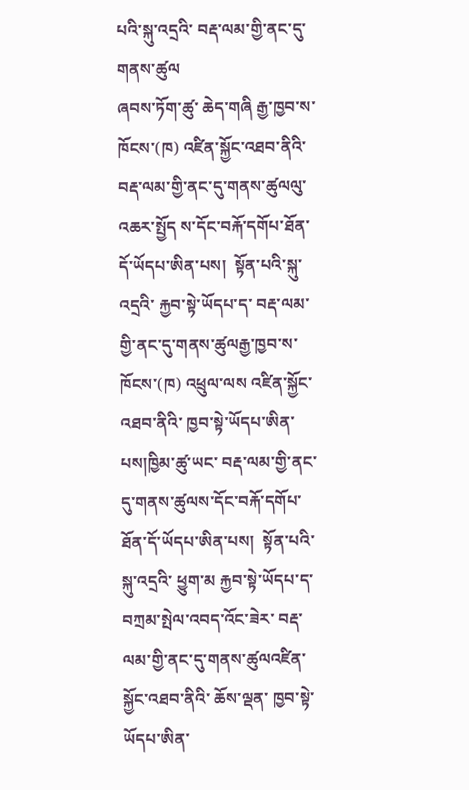པའི་སྐུ་འདྲའི་ བརྡ་ལམ་གྱི་ནང་དུ་གནས་ཚུལ
ཞབས་ཏོག་ཚུ་ ཆེད་གཞི རྒྱ་ཁྱབ་ས་ཁོངས་(ཁ) འཛིན་སྐྱོང་འཐབ་ནིའི་ བརྡ་ལམ་གྱི་ནང་དུ་གནས་ཚུལལུ་ འཆར་སྤྱོད ས་དོང་བརྐོ་དགོཔ་ཐོན་དོ་ཡོདཔ་ཨིན་པས།  སྟོན་པའི་སྐུ་འདྲའི་ རྐྱབ་སྟེ་ཡོདཔ་ད་ བརྡ་ལམ་གྱི་ནང་དུ་གནས་ཚུལརྒྱ་ཁྱབ་ས་ཁོངས་(ཁ) འཕྲུལ་ལས འཛིན་སྐྱོང་འཐབ་ནིའི་ ཁྱབ་སྟེ་ཡོདཔ་ཨིན་པས།ཁྱིམ་ཚུ་ཡང་ བརྡ་ལམ་གྱི་ནང་དུ་གནས་ཚུལས་དོང་བརྐོ་དགོཔ་ཐོན་དོ་ཡོདཔ་ཨིན་པས།  སྟོན་པའི་སྐུ་འདྲའི་ ཕྱུག་མ རྐྱབ་སྟེ་ཡོདཔ་ད་ བཀྲམ་སྤེལ་འབད་འོང་ཟེར་ བརྡ་ལམ་གྱི་ནང་དུ་གནས་ཚུལའཛིན་སྐྱོང་འཐབ་ནིའི་ ཆོས་ལྡན་ ཁྱབ་སྟེ་ཡོདཔ་ཨིན་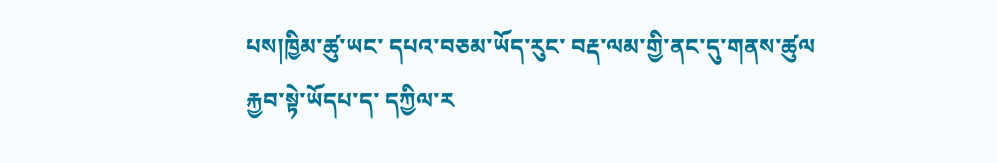པས།ཁྱིམ་ཚུ་ཡང་ དཔའ་བཅམ་ཡོད་རུང་ བརྡ་ལམ་གྱི་ནང་དུ་གནས་ཚུལ
རྐྱབ་སྟེ་ཡོདཔ་ད་ དཀྱིལ་ར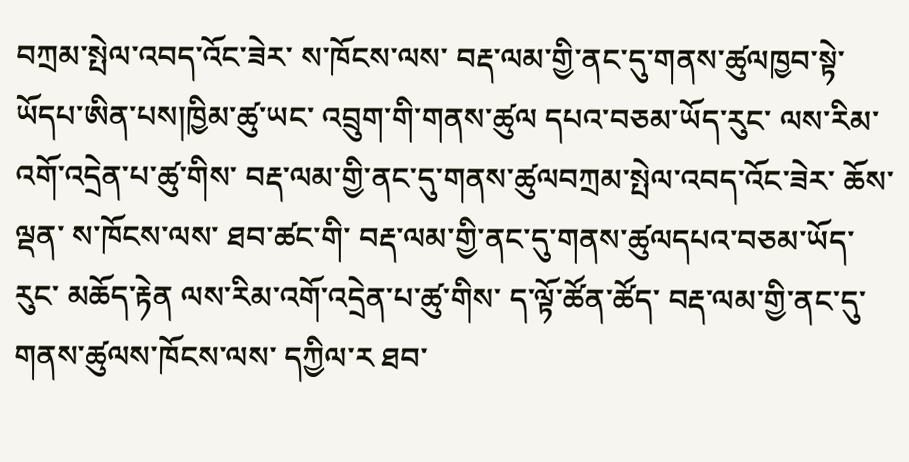བཀྲམ་སྤེལ་འབད་འོང་ཟེར་ ས་ཁོངས་ལས་ བརྡ་ལམ་གྱི་ནང་དུ་གནས་ཚུལཁྱབ་སྟེ་ཡོདཔ་ཨིན་པས།ཁྱིམ་ཚུ་ཡང་ འབྲུག་གི་གནས་ཚུལ དཔའ་བཅམ་ཡོད་རུང་ ལས་རིམ་འགོ་འདྲེན་པ་ཚུ་གིས་ བརྡ་ལམ་གྱི་ནང་དུ་གནས་ཚུལབཀྲམ་སྤེལ་འབད་འོང་ཟེར་ ཆོས་ལྡན་ ས་ཁོངས་ལས་ ཐབ་ཚང་གི་ བརྡ་ལམ་གྱི་ནང་དུ་གནས་ཚུལདཔའ་བཅམ་ཡོད་རུང་ མཆོད་རྟེན ལས་རིམ་འགོ་འདྲེན་པ་ཚུ་གིས་ ད་ལྟོ་ཚོན་ཚོད་ བརྡ་ལམ་གྱི་ནང་དུ་གནས་ཚུལས་ཁོངས་ལས་ དཀྱིལ་ར ཐབ་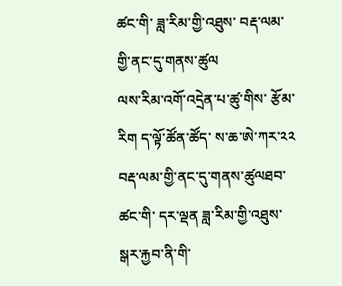ཚང་གི་ ཟླ་རིམ་གྱི་འཐུས་ བརྡ་ལམ་གྱི་ནང་དུ་གནས་ཚུལ
ལས་རིམ་འགོ་འདྲེན་པ་ཚུ་གིས་ རྩོམ་རིག ད་ལྟོ་ཚོན་ཚོད་ ས་ཆ་ཨེ་ཀར་༢༢ བརྡ་ལམ་གྱི་ནང་དུ་གནས་ཚུལཐབ་ཚང་གི་ དར་ལྡན ཟླ་རིམ་གྱི་འཐུས་ སྒར་རྐྱབ་ནི་གི་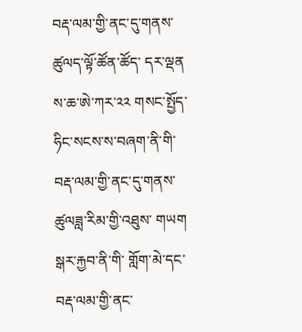བརྡ་ལམ་གྱི་ནང་དུ་གནས་ཚུལད་ལྟོ་ཚོན་ཚོད་ དར་ལྡན ས་ཆ་ཨེ་ཀར་༢༢ གསང་སྤྱོད་ཧིང་སངས་ས་བཞག་ནི་གི་ བརྡ་ལམ་གྱི་ནང་དུ་གནས་ཚུལཟླ་རིམ་གྱི་འཐུས་ གཡག སྒར་རྐྱབ་ནི་གི་ གློག་མེ་དང་ བརྡ་ལམ་གྱི་ནང་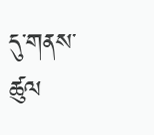དུ་གནས་ཚུལ